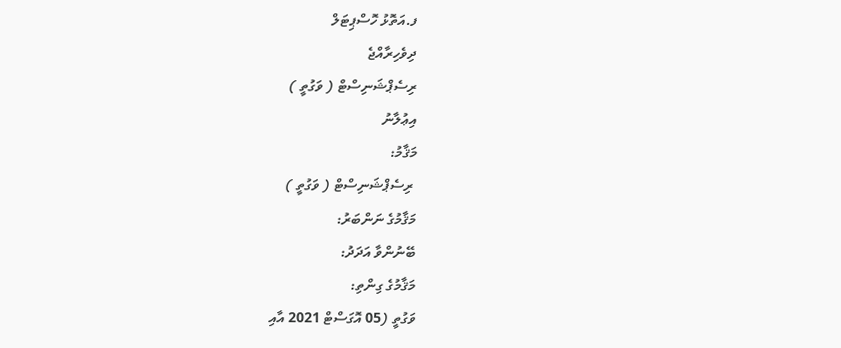ފ.އަތޮޅު ހޮސްޕިޓަލް
ދިވެހިރާއްޖެ
ރިސެޕްޝަނިސްޓް ( ވަގުތީ )
އިޢުލާނު
މަޤާމު:
 ރިސެޕްޝަނިސްޓް ( ވަގުތީ )
މަޤާމުގެ ނަންބަރު:
ބޭނުންވާ އަދަދު:
މަޤާމުގެ ގިންތި:
ވަގުތީ (05 އޮގަސްޓް 2021 އާއި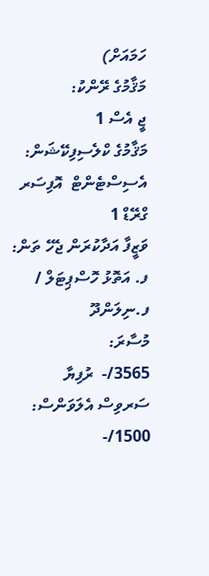ހަމައަށް)
މަޤާމުގެ ރޭންކު:
ޖީ އެސް 1
މަޤާމުގެ ކްލެސިފިކޭޝަން:
އެސިސްޓެންޓް  އޮފިސަރ ގްރޭޑް 1
ވަޒީފާ އަދާކުރަން ޖެހޭ ތަން:
ފ. އަތޮޅު ހޮސްޕިޓަލް / ފ.ނިލަންދޫ
މުސާރަ:
3565/-  ރުފިޔާ
ސަރވިސް އެލަވަންސް:
1500/-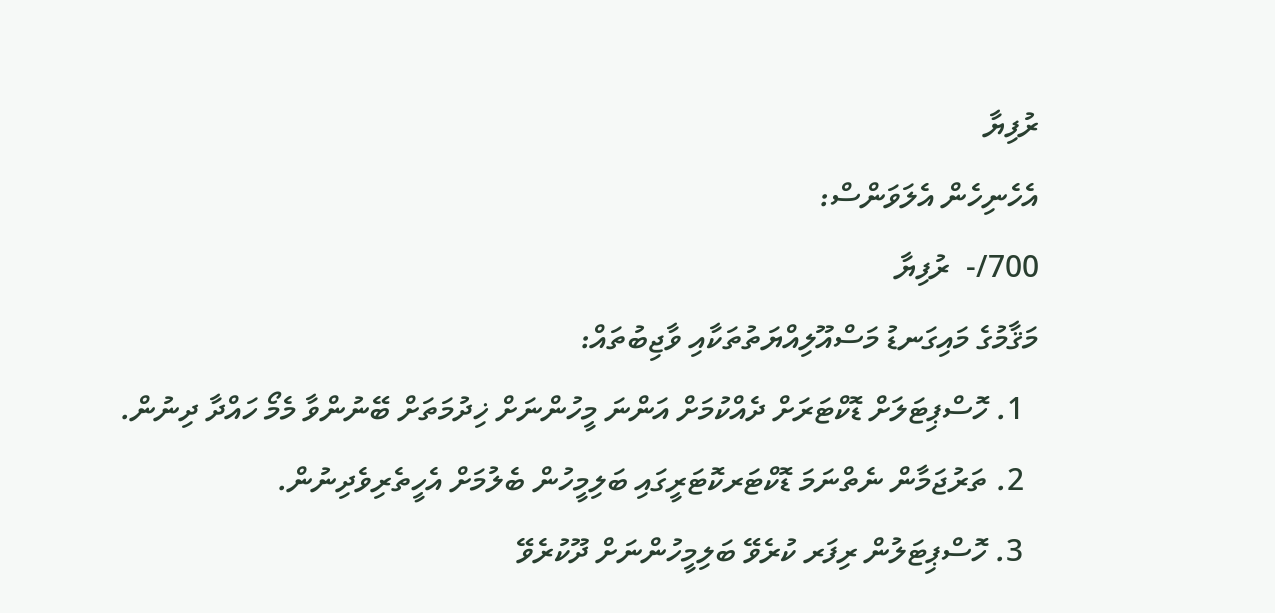ރުފިޔާ
އެހެނިހެން އެލަވަންސް:
700/-  ރުފިޔާ
މަޤާމުގެ މައިގަނޑު މަސްއޫލިއްޔަތުތަކާއި ވާޖިބުތައް:
  1. ހޮސްޕިޓަލަށް ޑޮކްޓަރަށް ދެއްކުމަށް އަންނަ މީހުންނަށް ޚިދުމަތަށް ބޭނުންވާ މެމޯ ހައްދާ ދިނުން.
  2. ތަރުޖަމާން ނެތްނަމަ ޑޮކްޓަރކޮޓަރީގައި ބަލިމީހުން ބެލުމަށް އެހީތެރިވެދިނުން.
  3. ހޮސްޕިޓަލުން ރިފަރ ކުރެވޭ ބަލިމީހުންނަށް ދޫކުރެވޭ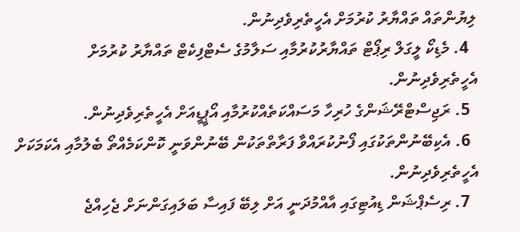ލިޔުންތައް ތައްޔާރު ކުރުމަށް އެހީތެރިވެދިނުން.
  4. މެޑިކޯ ލީގަލް ރިޕޯޓް ތައްޔާރުކުރުމާއި ސަލާމުގެ ސެޓްފިކެޓް ތައްޔާރު ކުރުމަށް އެހީތެރިވެދިނުން.
  5. ރަޖިސްޓްރޭޝަންގެ ހުރިހާ މަސައްކަތެއްކުރުމާއި އޯޕީޑީއަށް އެހީތެރިވެދިނުން.
  6. އެކިބޭނުންތަކުގައި ފޯނުކުރައްވާ ފަރާތްތަކުން ބޭނުންވަނީ ކޮންކަމެއްތޯ ބެލުމާއި އެކަމަކަށް އެހީތެރިވެދިނުން.
  7. ރިސެޕްޝަން ޑިއުޓިގައި އާއްމުދަނީ އަށް ލިބޭ ފައިސާ ބަލައިގަންނަށް ޖެހިއްޖެ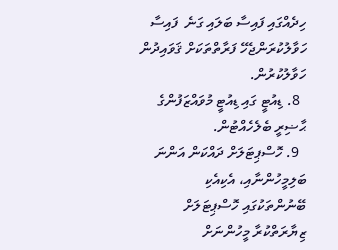ހިދެއްގައި ފައިސާ ބަލައި ގަނެ  ފައިސާ ހަވާލުކުރަންޖެހޭ ފަރާތްތަކަށް ޤަވައިދުން ހަވާލުކުރުން.
  8. ޑިއުޓީ ގައި ޑިއުޓީ މުވައްޒަފުންގެ ޙާޟިރީ ބެލެހެއްޓުން.
  9. ހޮސްޕިޓަލަށް ދައްކަން އަންނަ ބަލިމީހުންނާއި، އެކިއެކި ބޭނުންތަކުގައި ހޮސްޕިޓަލަށް ޒިޔާރަތްކުރާ މީހުންނަށް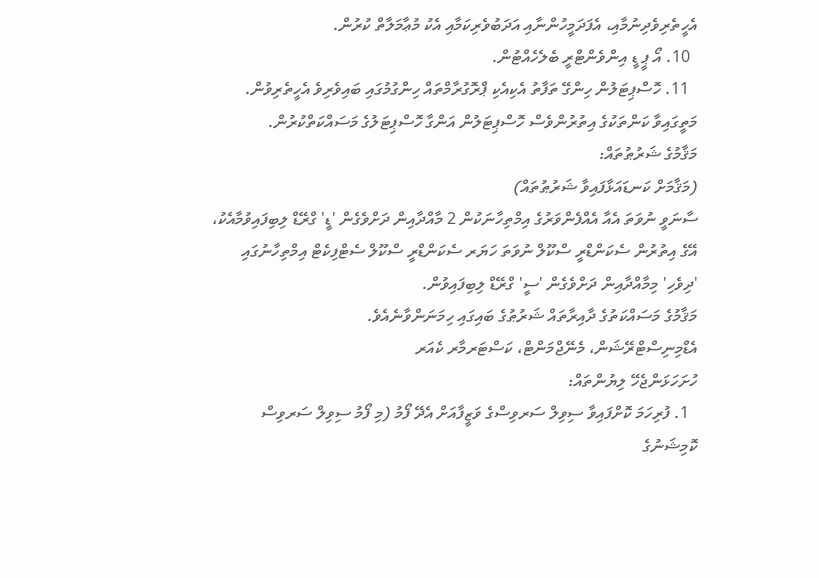އެހީތެރިވެދިނުމާއި، އެފަދަމީހުންނާއި އަދަބުވެރިކަމާއި އެކު މުޢާމަލާތް ކުރުން.
  10. އޯ ޕީ ޑީ އިންވެންޓްރީ ބެލެހެއްޓުން.
  11. ހޮސްޕިޓަލުން ހިންގޭ ތަފާތު އެކިއެކި ޕްރޮގުރާމްތައް ހިންގުމުގައި ބައިވެރިވެ އެހީތެރިވުން.
މަތީގައިވާ ކަންތަކުގެ އިތުރުންވެސް ހޮސްޕިޓަލުން އަންގާ ހޮސްޕިޓަލުގެ މަސައްކަތްކުރުން.
މަޤާމުގެ ޝަރުޠުތައް:
(މަޤާމަށް ކަނޑައަޅާފައިވާ ޝަރުޠުތައް)
ސާނަވީ ނުވަތަ އެއާ އެއްފެންވަރުގެ އިމްތިހާނަކުން 2 މާއްދާއިން ދަށްވެގެން 'ޑީ' ގްރޭޑް ލިބިފައިވުމާއެކު، އޭގެ އިތުރުން ސެކަންޑްރީ ސްކޫލް ނުވަތަ ހަޔަރ ސެކަންޑްރީ ސްކޫލް ސެޓްފިކެޓް އިމްތިހާނުގައި 'ދިވެހި' މިމާއްދާއިން ދަށްވެގެން 'ސީ' ގްރޭޑް ލިބިފައިވުން.
މަޤާމުގެ މަސައްކަތުގެ ދާއިރާތައް ޝަރުޠުގެ ބައިގައި ހިމަނަންވާނެއެވެ.
އެޑްމިނިސްޓްރޭޝަން، މެނޭޖްމަންޓް، ކަސްޓަރމާރ ކެއަރ
ހުށަހަޅަންޖެހޭ ލިޔުންތައް:
  1. ފުރިހަމަ ކޮށްފައިވާ ސިވިލް ސަރވިސްގެ ވަޒީފާއަށް އެދޭ ފޯމު (މި ފޯމު ސިވިލް ސަރވިސް ކޮމިޝަނުގެ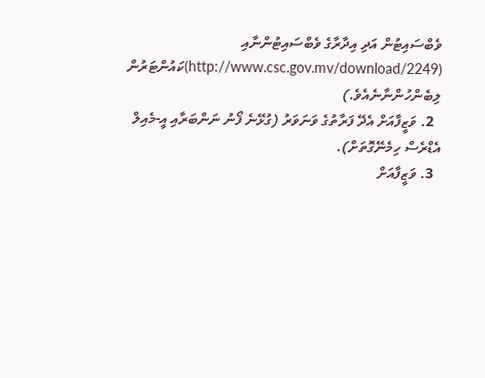ވެބްސައިޓުން އަދި އިދާރާގެ ވެބްސައިޓުންނާއި (http://www.csc.gov.mv/download/2249)ކައުންޓަރުން ލިބެންހުންނާނެއެވެ.)
  2. ވަޒީފާއަށް އެދޭ ފަރާތުގެ ވަނަވަރު (ގުޅޭނެ ފޯނު ނަންބަރާއި އީ-މެއިލް އެޑްރެސް ހިމެނޭގޮތަށް).
  3. ވަޒީފާއަށް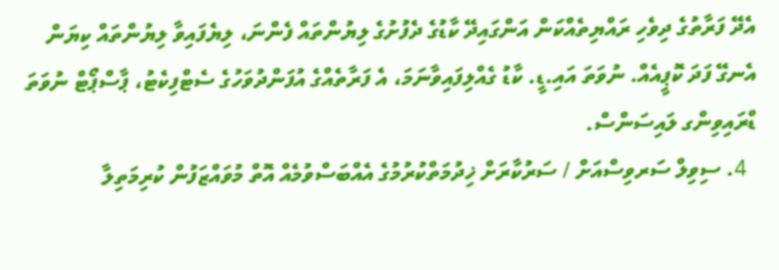އެދޭ ފަރާތުގެ ދިވެހި ރައްޔިތެއްކަން އަންގައިދޭ ކާޑުގެ ދެފުށުގެ ލިޔުންތައް ފެންނަ، ލިޔެފައިވާ ލިޔުންތައް ކިޔަން އެނގޭ ފަދަ ކޮޕީއެއް. ނުވަތަ އައި.ޑީ. ކާޑު ގެއްލިފައިވާނަމަ، އެ ފަރާތެއްގެ އުފަންދުވަހުގެ ސެޓްފިކެޓު، ޕާސްޕޯޓް ނުވަތަ ޑްރައިވިންގ ލައިސަންސް.
  4. ސިވިލް ސަރވިސްއަށް / ސަރުކާރަށް ޚިދުމަތްކުރުމުގެ އެއްބަސްވުމެއް އޮތް މުވައްޒަފުން ކުރިމަތިލާ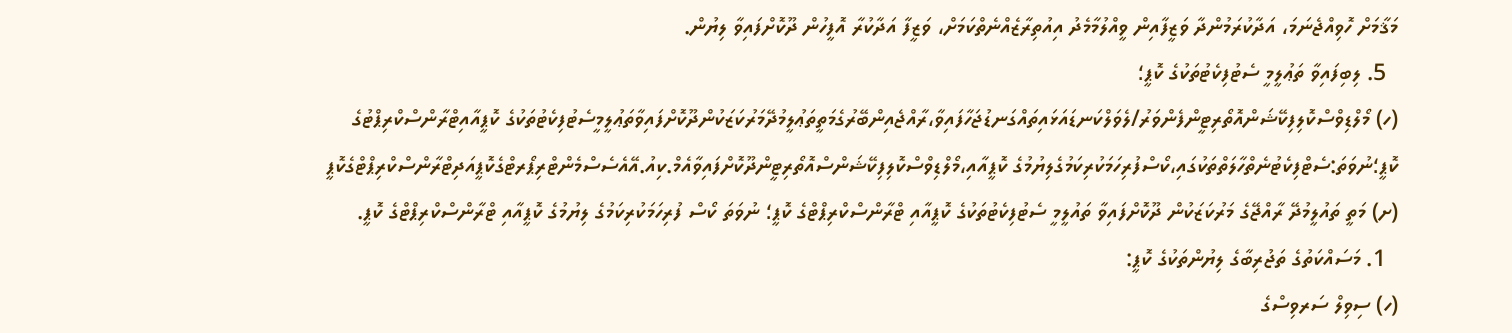މަޤާމަށް ހޮވިއްޖެނަމަ، އަދާކުރަމުންދާ ވަޒީފާއިން ވީއްލުމާމެދު އިއުތިރާޒެއްނެތްކަމަށް، ވަޒީފާ އަދާކުރާ އޮފީހުން ދޫކޮށްފައިވާ ލިޔުން.
  5. ލިބިފައިވާ ތަޢުލީމީ ސެޓުފިކެޓުތަކުގެ ކޮޕީ؛
(ހ) މޯލްޑިވްސްކޮލިފިކޭޝަންއޮތޯރިޓީންފެންވަރު/ލެވަލްކަނޑައަޅައިތައްގަނޑުޖަހާފައިވާ،ރާއްޖެއިންބޭރުގެމަތީތަޢުލީމުދޭމަރުކަޒަކުންދޫކޮށްފައިވާތަޢުލީމީސެޓުފިކެޓުތަކުގެ ކޮޕީއާއިޓްރާންސްކްރިޕްޓުގެ ކޮޕީ؛ނުވަތަ:ސެޓްފިކެޓުނެތްހާލަތްތަކުގައި،ކޯސްފުރިހަމަކުރިކަމުގެލިޔުމުގެ ކޮޕީއާއި،މޯލްޑިވްސްކޮލިފިކޭޝަންސްއޮތޯރިޓީންދޫކޮށްފައިވާއެމް.ކިއު.އޭއެސެސްމެންޓްރިޕޯރޓްގެކޮޕީއަދިޓްރާންސްކްރިޕްޓްގެކޮޕީ
(ށ) މަތީ ތައުލީމުދޭ ރާއްޖޭގެ މަރުކަޒަކުން ދޫކޮށްފައިވާ ތައުލީމީ ސެޓުފިކެޓުތަކުގެ ކޮޕީއާއި ޓްރާންސްކްރިޕްޓްގެ ކޮޕީ؛ ނުވަތަ ކޯސް ފުރިހަމަކުރިކަމުގެ ލިޔުމުގެ ކޮޕީއާއި ޓްރާންސްކްރިޕްޓްގެ ކޮޕީ.
  1. މަސައްކަތުގެ ތަޖުރިބާގެ ލިޔުންތަކުގެ ކޮޕީ:
(ހ) ސިވިލް ސަރވިސްގެ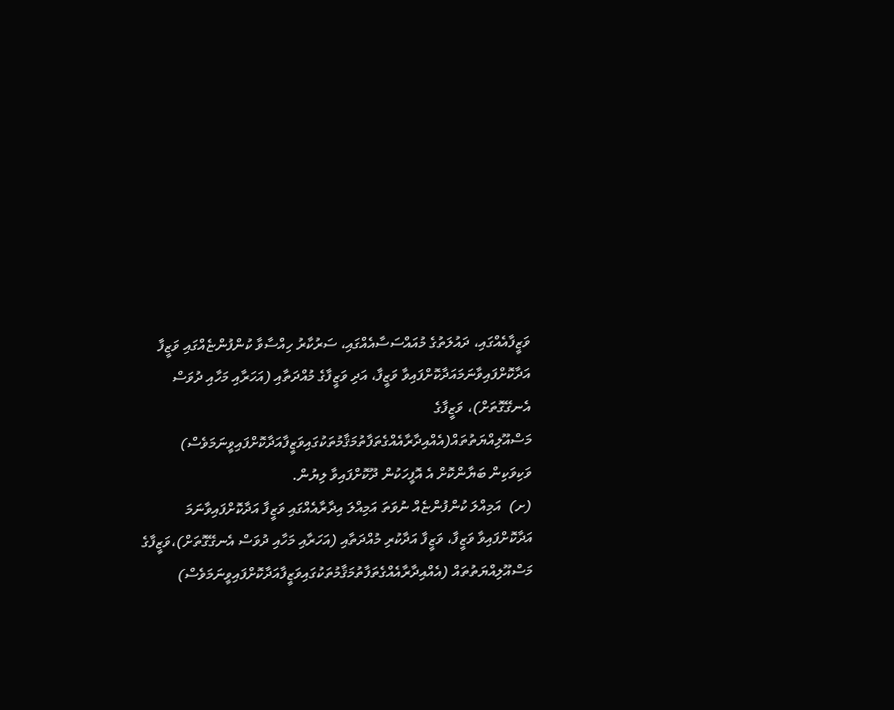ވަޒީފާއެއްގައި، ދައުލަތުގެ މުއައްސަސާއެއްގައި، ސަރުކާރު ހިއްސާވާ ކުންފުންޏެއްގައި ވަޒީފާ އަދާކޮށްފައިވާނަމައަދާކޮށްފައިވާ ވަޒީފާ، އަދި ވަޒީފާގެ މުއްދަތާއި (އަހަރާއި މަހާއި ދުވަސް އެނގޭގޮތަށް)، ވަޒީފާގެ މަސްއޫލިއްޔަތުތައް(އެއްއިދާރާއެއްގެތަފާތުމަޤާމުތަކުގައިވަޒީފާއަދާކޮށްފައިވީނަމަވެސް) ވަކިވަކިން ބަޔާންކޮށް އެ އޮފީހަކުން ދޫކޮށްފައިވާ ލިޔުން.
(ށ)  އަމިއްލަ ކުންފުންޏެއް ނުވަތަ އަމިއްލަ އިދާރާއެއްގައި ވަޒީފާ އަދާކޮށްފައިވާނަމަ އަދާކޮށްފައިވާ ވަޒީފާ، ވަޒީފާ އަދާކުރި މުއްދަތާއި (އަހަރާއި މަހާއި ދުވަސް އެނގޭގޮތަށް)،ވަޒީފާގެ މަސްއޫލިއްޔަތުތައް (އެއްއިދާރާއެއްގެތަފާތުމަޤާމުތަކުގައިވަޒީފާއަދާކޮށްފައިވީނަމަވެސް)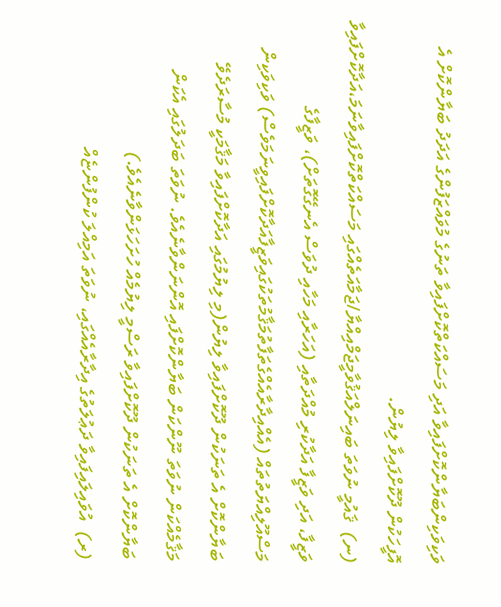ވަކިވަކިންބަޔާންކޮށްފައިވާ އަދި މަސައްކަތްކޮށްފައިވާ ތަނުގެ މުވައްޒަފުންގެ އަދަދު ބަޔާންކޮށް އެ އޮފީހަކުން ދޫކޮށްފައިވާ ލިޔުން.
(ނ)  ޤައުމީ ނުވަތަ ބައިނަލްއަޤުވާމީޖަމްއިއްޔާ/ޖަމާއަތެއްގައި މަސައްކަތްކޮށްފައިވާނަމަ،އަދާކޮށްފައިވާ ވަޒީފާ، އަދި ވަޒީފާ އަދާކުރި މުއްދަތާއި (އަހަރާއި މަހާއި ދުވަސް އެނގޭގޮތަށް)، ވަޒީފާގެ މަސްއޫލިއްޔަތުތައް (އެއްއިދާރާއެއްގެތަފާތުމަޤާމުތަކުގައިވަޒީފާއަދާކޮށްފައިވީނަމަވެސް) ވަކިވަކިން ބަޔާންކޮށް އެ ތަނަކުން ދޫކޮށްފައިވާ ލިޔުން(މި ލިޔުމުގައި އަދާކޮށްފައިވާ މަޤާމަކީ މުސާރަދެވޭ މަޤާމެއްކަން ނުވަތަ ނޫންކަން ބަޔާންކޮށްފައި އޮންނަންވާނެއެވެ. ނުވަތަ ބަދަލުގައި އެކަން ބަޔާންކޮށް އެ ތަނަކުން ދޫކޮށްފައިވާ ރަސްމީ ލިޔުމެއް ހުށަހަޅަންވާނެއެވެ.)
(ރ)  އުވައިލައިފައިވާ ދަޢުލަތުގެ އިދާރާއެއްގައި، ނުވަތަ އަމިއްލަ ކުންފުންޏެއް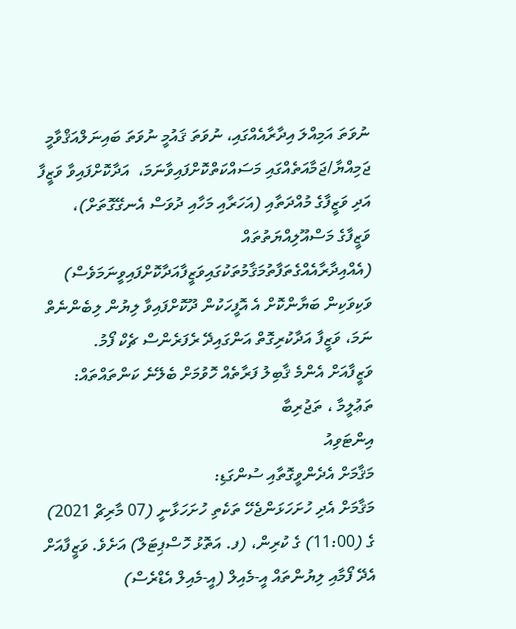ނުވަތަ އަމިއްލަ އިދާރާއެއްގައި، ނުވަތަ ޤައުމީ ނުވަތަ ބައިނަލްއަޤްވާމީ ޖަމިއްޔާ/ޖަމާއަތެއްގައި މަސައްކަތްކޮށްފައިވާނަމަ،  އަދާކޮށްފައިވާ ވަޒީފާ އަދި ވަޒީފާގެ މުއްދަތާއި (އަހަރާއި މަހާއި ދުވަސް އެނގޭގޮތަށް)، ވަޒީފާގެ މަސްއޫލިއްޔަތުތައް (އެއްއިދާރާއެއްގެތަފާތުމަޤާމުތަކުގައިވަޒީފާއަދާކޮށްފައިވީނަމަވެސް) ވަކިވަކިން ބަޔާންކޮށް އެ އޮފީހަކުން ދޫކޮށްފައިވާ ލިޔުން ލިބެންނެތް ނަމަ، ވަޒީފާ އަދާކުރިގޮތް އަންގައިދޭ ރެފަރެންސް ޗެކް ފޯމު.
ވަޒީފާއަށް އެންމެ ޤާބިލު ފަރާތެއް ހޮވުމަށް ބެލޭނެ ކަންތައްތައް:
ތަޢުލީމާ ، ތަޖުރިބާ
އިންޓަވިއު
މަޤާމަށް އެދެންވީގޮތާއި ސުންގަޑި:
މަޤާމަށް އެދި ހުށަހަޅަންޖެހޭ ތަކެތި ހުށަހަޅާނީ (07 މާރިޗް 2021) ގެ (11:00) ގެ ކުރިން، (ފ. އަތޮޅު ހޮސްޕިޓަލް) އަށެވެ. ވަޒީފާއަށް އެދޭ ފޯމާއި ލިޔުންތައް އީ-މެއިލް (އީ-މެއިލް އެޑްރެސް)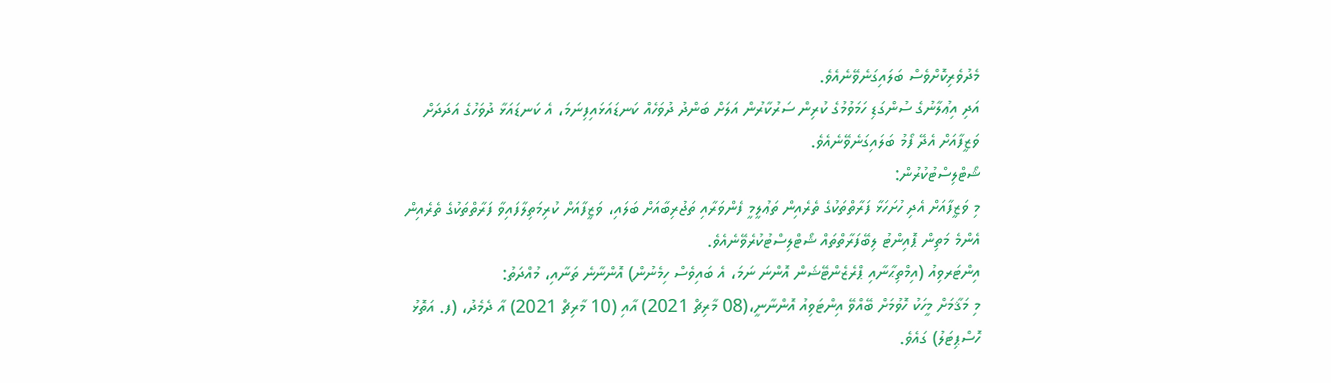މެދުވެރިކޮށްވެސް ބަލައިގަނެވޭނެއެވެ.
އަދި އިޢުލާނުގެ ސުންގަޑި ހަމަވުމުގެ ކުރިން ސަރުކާރުން އަލަށް ބަންދު ދުވަހެއް ކަނޑައަޅައިފިނަމަ، އެ ކަނޑައަޅާ ދުވަހުގެ އަދަދަށް ވަޒީފާއަށް އެދޭ ފޯމު ބަލައިގަނެވޭނެއެވެ.
ޝޯޓްލިސްޓުކުރުން:
މި ވަޒީފާއަށް އެދި ހުށަހަޅާ ފަރާތްތަކުގެ ތެރެއިން ތަޢުލީމީ ފެންވަރާއި ތަޖުރިބާއަށް ބަލައި، ވަޒީފާއަށް ކުރިމަތިލާފައިވާ ފަރާތްތަކުގެ ތެރެއިން އެންމެ މަތިން ޕޮއިންޓު ލިބޭފަރާތްތައް ޝޯޓްލިސްޓުކުރެވޭނެއެވެ.
އިންޓަރވިއު (އިމްތިޙާނާއި ޕްރެޒެންޓޭޝަން އޮންނަ ނަމަ، އެ ބައިވެސް ހިމެނުން) އޮންނާނެ ތަނާއި، މުއްދަތު:
މި މަޤާމަށް މީހަކު ހޮވުމަށް ބޭއްވޭ އިންޓަވިއު އޮންނާނީ،(08 މާރިޗް 2021) އާއި (10 މާރިޗް 2021) އާ ދެމެދު، (ފ. އަތޮޅު ހޮސްޕިޓަލު) ގައެވެ.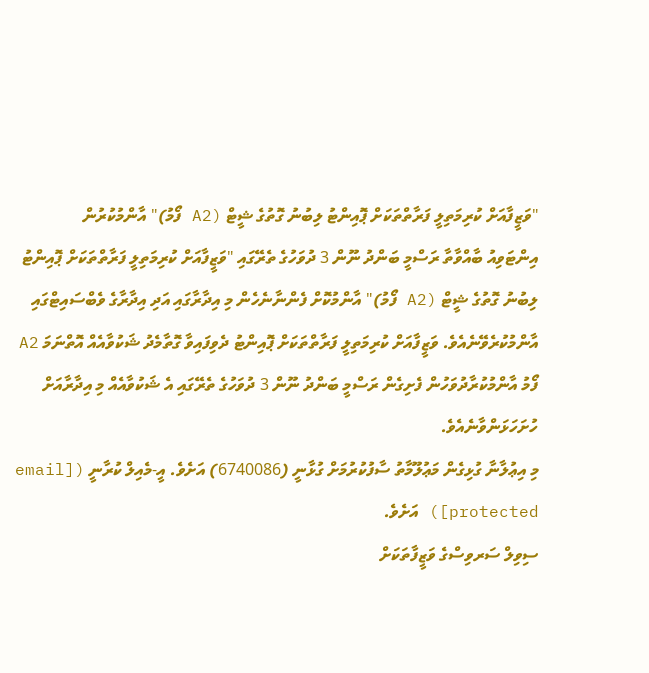"ވަޒީފާއަށް ކުރިމަތިލީ ފަރާތްތަކަށް ޕޮއިންޓު ލިބުނު ގޮތުގެ ޝީޓް (A2 ފޯމު)" އާންމުކުރުން
އިންޓަވިއު ބާއްވާތާ ރަސްމީ ބަންދު ނޫން 3 ދުވަހުގެ ތެރޭގައި "ވަޒީފާއަށް ކުރިމަތިލީ ފަރާތްތަކަށް ޕޮއިންޓު ލިބުނު ގޮތުގެ ޝީޓް (A2 ފޯމު)" އާންމުކޮށް ފެންނާނެހެން މި އިދާރާގައި އަދި އިދާރާގެ ވެބްސައިޓްގައި އާންމުކުރެވޭނެއެވެ. ވަޒީފާއަށް ކުރިމަތިލީ ފަރާތްތަކަށް ޕޮއިންޓު ދެވިފައިވާ ގޮތާމެދު ޝަކުވާއެއް އޮތްނަމަ A2 ފޯމު އާންމުކުރާދުވަހުން ފެށިގެން ރަސްމީ ބަންދު ނޫން 3 ދުވަހުގެ ތެރޭގައި އެ ޝަކުވާއެއް މި އިދާރާއަށް ހުށަހަޅަންވާނެއެވެ.
މި އިޢުލާނާ ގުޅިގެން މަޢުލޫމާތު ސާފުކުރުމަށް ގުޅާނީ (6740086) އަށެވެ. އީ-މެއިލް ކުރާނީ ([email protected]) އަށެވެ.
ސިވިލް ސަރވިސްގެ ވަޒީފާތަކަށް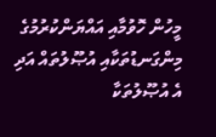މީހުން ހޮވުމާއި އައްޔަންކުރުމުގެ މިންގަނޑުތަކާއި އުޞޫލުތައް އަދި އެ އުޞޫލުތަކާ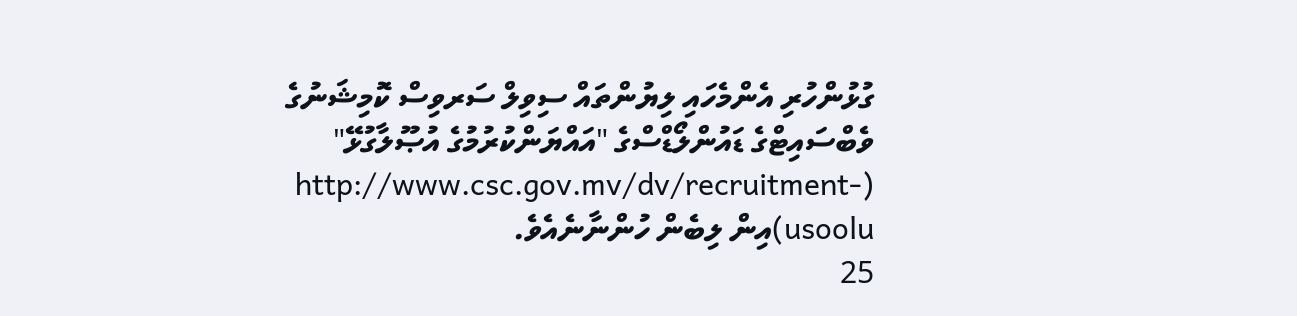ގުޅުންހުރި އެންމެހައި ލިޔުންތައް ސިވިލް ސަރވިސް ކޮމިޝަނުގެ ވެބްސައިޓްގެ ޑައުންލޯޑްސްގެ "އައްޔަންކުރުމުގެ އުޞޫލާގުޅޭ" (http://www.csc.gov.mv/dv/recruitment-usoolu)އިން ލިބެން ހުންނާނެއެވެ.
25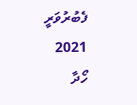ފެބުރުވަރީ 2021
ހޯދާ